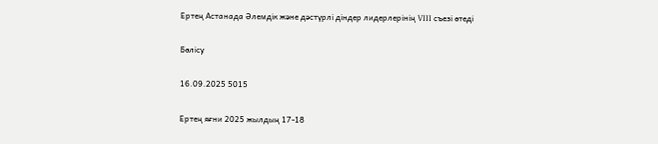Ертең Астанада Әлемдік және дәстүрлі діндер лидерлерінің VIII съезі өтеді

Бөлісу

16.09.2025 5015

Ертең яғни 2025 жылдың 17-18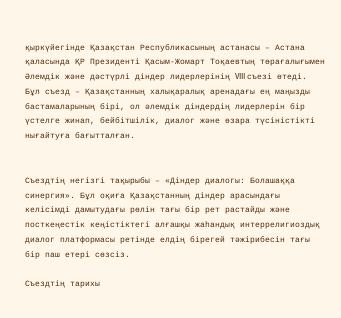қыркүйегінде Қазақстан Республикасының астанасы – Астана қаласында ҚР Президенті Қасым-Жомарт Тоқаевтың төрағалығымен Әлемдік және дәстүрлі діндер лидерлерінің VIII съезі өтеді. Бұл съезд – Қазақстанның халықаралық аренадағы ең маңызды бастамаларының бірі, ол әлемдік діндердің лидерлерін бір үстелге жинап, бейбітшілік, диалог және өзара түсіністікті нығайтуға бағытталған.


Съездтің негізгі тақырыбы – «Діндер диалогы: Болашаққа синергия». Бұл оқиға Қазақстанның діндер арасындағы келісімді дамытудағы рөлін тағы бір рет растайды және посткеңестік кеңістіктегі алғашқы жаһандық интеррелигиоздық диалог платформасы ретінде елдің бірегей тәжірибесін тағы бір паш етері сөзсіз.

Съездтің тарихы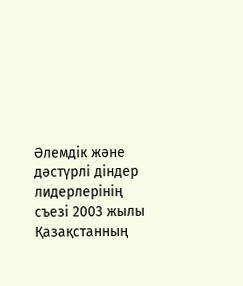Әлемдік және дәстүрлі діндер лидерлерінің съезі 2003 жылы Қазақстанның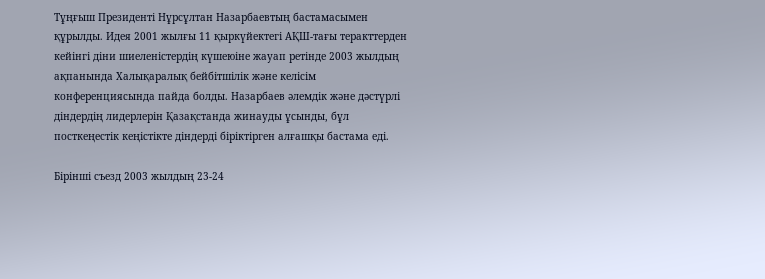Тұңғыш Президенті Нұрсұлтан Назарбаевтың бастамасымен құрылды. Идея 2001 жылғы 11 қыркүйектегі АҚШ-тағы теракттерден кейінгі діни шиеленістердің күшеюіне жауап ретінде 2003 жылдың ақпанында Халықаралық бейбітшілік және келісім конференциясында пайда болды. Назарбаев әлемдік және дәстүрлі діндердің лидерлерін Қазақстанда жинауды ұсынды, бұл посткеңестік кеңістікте діндерді біріктірген алғашқы бастама еді.

Бірінші съезд 2003 жылдың 23-24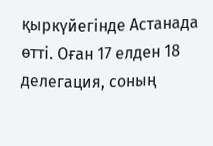қыркүйегінде Астанада өтті. Оған 17 елден 18 делегация, соның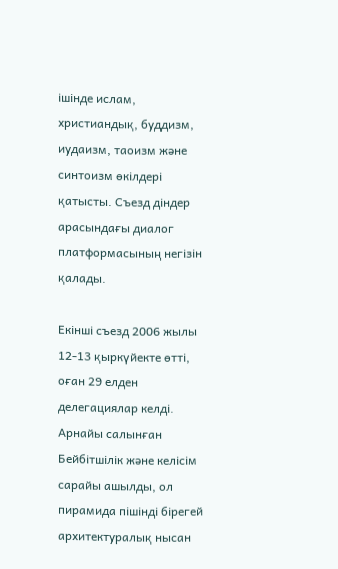ішінде ислам, христиандық, буддизм, иудаизм, таоизм және синтоизм өкілдері қатысты. Съезд діндер арасындағы диалог платформасының негізін қалады.

Екінші съезд 2006 жылы 12-13 қыркүйекте өтті, оған 29 елден делегациялар келді. Арнайы салынған Бейбітшілік және келісім сарайы ашылды, ол пирамида пішінді бірегей архитектуралық нысан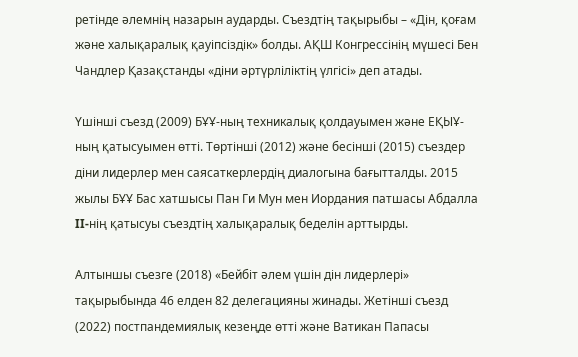ретінде әлемнің назарын аударды. Съездтің тақырыбы – «Дін, қоғам және халықаралық қауіпсіздік» болды. АҚШ Конгрессінің мүшесі Бен Чандлер Қазақстанды «діни әртүрліліктің үлгісі» деп атады.

Үшінші съезд (2009) БҰҰ-ның техникалық қолдауымен және ЕҚЫҰ-ның қатысуымен өтті. Төртінші (2012) және бесінші (2015) съездер діни лидерлер мен саясаткерлердің диалогына бағытталды. 2015 жылы БҰҰ Бас хатшысы Пан Ги Мун мен Иордания патшасы Абдалла II-нің қатысуы съездтің халықаралық беделін арттырды.

Алтыншы съезге (2018) «Бейбіт әлем үшін дін лидерлері» тақырыбында 46 елден 82 делегацияны жинады. Жетінші съезд (2022) постпандемиялық кезеңде өтті және Ватикан Папасы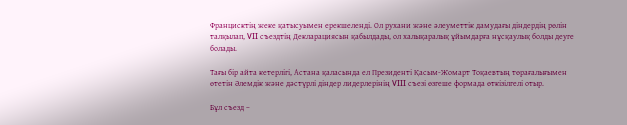Францисктің жеке қатысуымен ерекшеленді. Ол рухани және әлеуметтік дамудағы діндердің рөлін талқылап, VII съездтің Декларациясын қабылдады, ол халықаралық ұйымдарға нұсқаулық болды деуге болады.

Тағы бір айта кетерлігі, Астана қаласында ел Президенті Қасым-Жомарт Тоқаевтың төрағалығымен өтетін Әлемдік және дәстүрлі діндер лидерлерінің VIII съезі өзгеше формада өткізілгелі отыр.

Бұл съезд –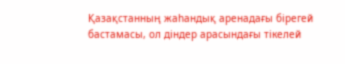Қазақстанның жаһандық аренадағы бірегей бастамасы, ол діндер арасындағы тікелей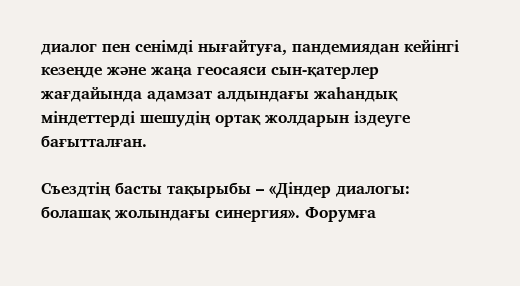диалог пен сенімді нығайтуға, пандемиядан кейінгі кезеңде және жаңа геосаяси сын-қатерлер жағдайында адамзат алдындағы жаһандық міндеттерді шешудің ортақ жолдарын іздеуге бағытталған.

Съездтің басты тақырыбы – «Діндер диалогы: болашақ жолындағы синергия». Форумға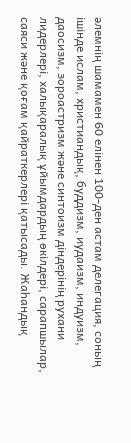әлемнің шамамен 60 елінен 100-ден астам делегация, соның ішінде ислам, христиандық, буддизм, иудаизм, индуизм, даосизм, зороастризм және синтоизм діндерінің рухани лидерлері, халықаралық ұйымдардың өкілдері, сарапшылар, саяси және қоғам қайраткерлері қатысады. Жаһандық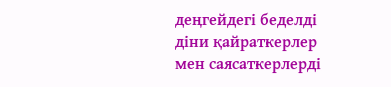деңгейдегі беделді діни қайраткерлер мен саясаткерлерді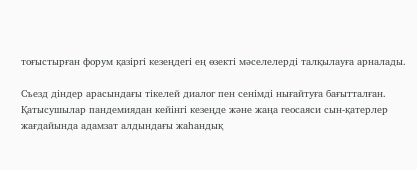тоғыстырған форум қазіргі кезеңдегі ең өзекті мәселелерді талқылауға арналады.

Съезд діндер арасындағы тікелей диалог пен сенімді нығайтуға бағытталған. Қатысушылар пандемиядан кейінгі кезеңде және жаңа геосаяси сын-қатерлер жағдайында адамзат алдындағы жаһандық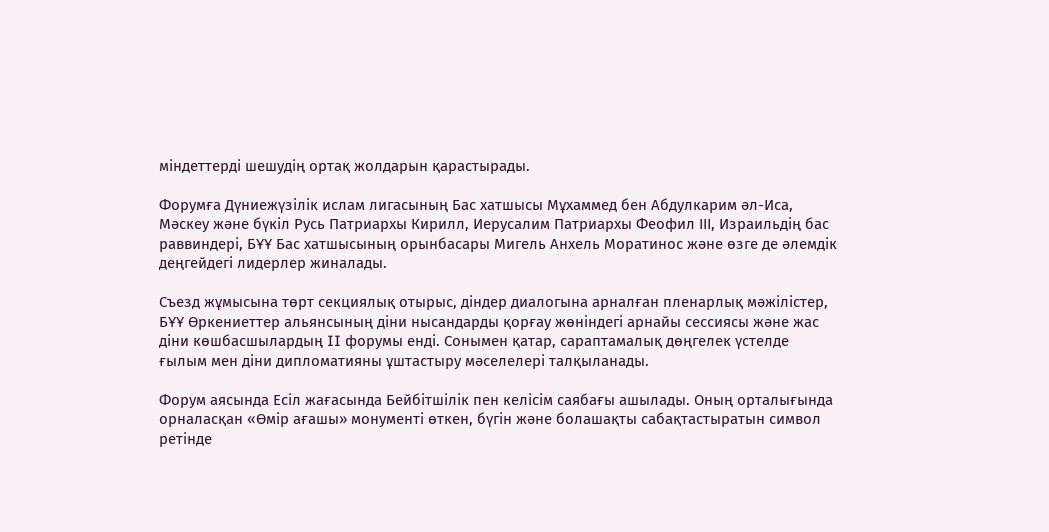міндеттерді шешудің ортақ жолдарын қарастырады.

Форумға Дүниежүзілік ислам лигасының Бас хатшысы Мұхаммед бен Абдулкарим әл-Иса, Мәскеу және бүкіл Русь Патриархы Кирилл, Иерусалим Патриархы Феофил ІІІ, Израильдің бас раввиндері, БҰҰ Бас хатшысының орынбасары Мигель Анхель Моратинос және өзге де әлемдік деңгейдегі лидерлер жиналады.

Съезд жұмысына төрт секциялық отырыс, діндер диалогына арналған пленарлық мәжілістер, БҰҰ Өркениеттер альянсының діни нысандарды қорғау жөніндегі арнайы сессиясы және жас діни көшбасшылардың II форумы енді. Сонымен қатар, сараптамалық дөңгелек үстелде ғылым мен діни дипломатияны ұштастыру мәселелері талқыланады.

Форум аясында Есіл жағасында Бейбітшілік пен келісім саябағы ашылады. Оның орталығында орналасқан «Өмір ағашы» монументі өткен, бүгін және болашақты сабақтастыратын символ ретінде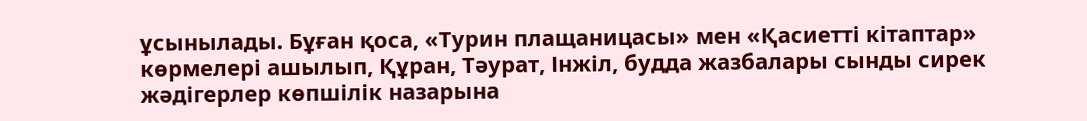ұсынылады. Бұған қоса, «Турин плащаницасы» мен «Қасиетті кітаптар» көрмелері ашылып, Құран, Тәурат, Інжіл, будда жазбалары сынды сирек жәдігерлер көпшілік назарына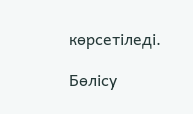көрсетіледі.

Бөлісу